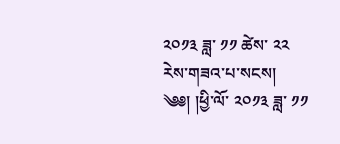༢༠༡༣ ཟླ་ ༡༡ ཚེས་ ༢༢ རེས་གཟའ་པ་སངས།
༄༅། །ཕྱི་ལོ་ ༢༠༡༣ ཟླ་ ༡༡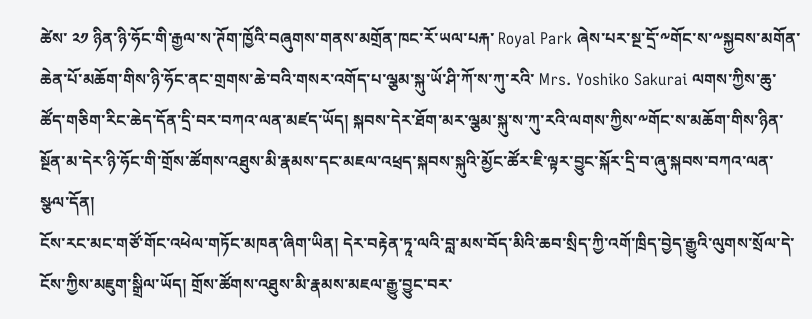ཚེས་ ༢༡ ཉིན་ཉི་ཧོང་གི་རྒྱལ་ས་ཊོག་ཁྱོའི་བཞུགས་གནས་མགྲོན་ཁང་རོ་ཡལ་པརྐ་ Royal Park ཞེས་པར་སྔ་དྲོ་༸གོང་ས་༸སྐྱབས་མགོན་ཆེན་པོ་མཆོག་གིས་ཉི་ཧོང་ནང་གྲགས་ཆེ་བའི་གསར་འགོད་པ་ལྕམ་སྐུ་ཡོ་ཤི་ཀོ་ས་ཀུ་རའི་ Mrs. Yoshiko Sakurai ལགས་ཀྱིས་ཆུ་ཚོད་གཅིག་རིང་ཆེད་དོན་དྲི་བར་བཀའ་ལན་མཛད་ཡོད། སྐབས་དེར་ཐོག་མར་ལྕམ་སྐུ་ས་ཀུ་རའི་ལགས་ཀྱིས་༸གོང་ས་མཆོག་གིས་ཉིན་སྔོན་མ་དེར་ཉི་ཧོང་གི་གྲོས་ཚོགས་འཐུས་མི་རྣམས་དང་མཇལ་འཕྲད་སྐབས་སྐུའི་མྱོང་ཚོར་ཇི་ལྟར་བྱུང་སྐོར་དྲི་བ་ཞུ་སྐབས་བཀའ་ལན་སྩལ་དོན།
ངོས་རང་མང་གཙོ་གོང་འཕེལ་གཏོང་མཁན་ཞིག་ཡིན། དེར་བརྟེན་ཏཱ་ལའི་བླ་མས་བོད་མིའི་ཆབ་སྲིད་ཀྱི་འགོ་ཁྲིད་བྱེད་རྒྱུའི་ལུགས་སྲོལ་དེ་ངོས་ཀྱིས་མཇུག་སྒྲིལ་ཡོད། གྲོས་ཚོགས་འཐུས་མི་རྣམས་མཇལ་རྒྱུ་བྱུང་བར་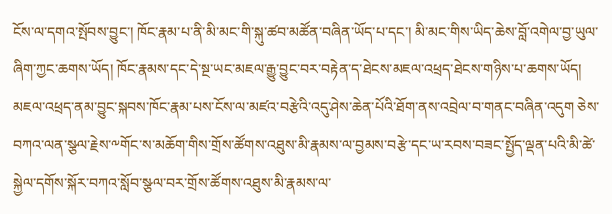ངོས་ལ་དགའ་སྤོབས་བྱུང་། ཁོང་རྣམ་པ་ནི་མི་མང་གི་སྐུ་ཚབ་མཚོན་བཞིན་ཡོད་པ་དང་། མི་མང་གིས་ཡིད་ཆེས་བློ་འགེལ་བྱ་ཡུལ་ཞིག་ཀྱང་ཆགས་ཡོད། ཁོང་རྣམས་དང་དེ་སྔ་ཡང་མཇལ་རྒྱུ་བྱུང་བར་བརྟེན་ད་ཐེངས་མཇལ་འཕྲད་ཐེངས་གཉིས་པ་ཆགས་ཡོད། མཇལ་འཕྲད་ནམ་བྱུང་སྐབས་ཁོང་རྣམ་པས་ངོས་ལ་མཛའ་བརྩེའི་འདུ་ཤེས་ཆེན་པོའི་ཐོག་ནས་འབྲེལ་བ་གནང་བཞིན་འདུག ཅེས་བཀའ་ལན་སྩལ་རྗེས་༸གོང་ས་མཆོག་གིས་གྲོས་ཚོགས་འཐུས་མི་རྣམས་ལ་བྱམས་བརྩེ་དང་ཡ་རབས་བཟང་སྤྱོད་ལྡན་པའི་མི་ཚེ་སྐྱེལ་དགོས་སྐོར་བཀའ་སློབ་སྩལ་བར་གྲོས་ཚོགས་འཐུས་མི་རྣམས་ལ་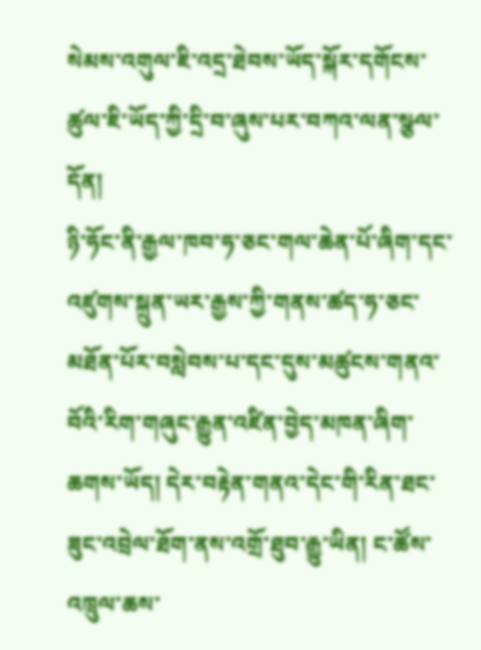སེམས་འགུལ་ཇི་འདྲ་ཐེབས་ཡོད་སྐོར་དགོངས་ཚུལ་ཇི་ཡོད་ཀྱི་དྲི་བ་ཞུས་པར་བཀའ་ལན་སྩལ་དོན།
ཉི་ཧོང་ནི་རྒྱལ་ཁབ་ཧ་ཅང་གལ་ཆེན་པོ་ཞིག་དང་འཛུགས་སྐྲུན་ཡར་རྒྱས་ཀྱི་གནས་ཚད་ཧ་ཅང་མཐོན་པོར་བསླེབས་པ་དང་དུས་མཚུངས་གནའ་བོའི་རིག་གཞུང་རྒྱུན་འཛིན་བྱེད་མཁན་ཞིག་ཆགས་ཡོད། དེར་བརྟེན་གནའ་དེང་གི་རིན་ཐང་ཟུང་འབྲེལ་ཐོག་ནས་འགྲོ་ཐུབ་རྒྱུ་ཡིན། ང་ཚོས་འཁྲུལ་ཆས་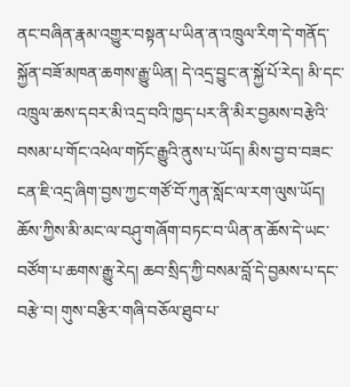ནང་བཞིན་རྣམ་འགྱུར་བསྟན་པ་ཡིན་ན་འཁྲུལ་རིག་དེ་གནོད་སྐྱོན་བཟོ་མཁན་ཆགས་རྒྱུ་ཡིན། དེ་འདྲ་བྱུང་ན་སྐྱོ་པོ་རེད། མི་དང་འཁྲུལ་ཆས་དབར་མི་འདྲ་བའི་ཁྱད་པར་ནི་མིར་བྱམས་བརྩེའི་བསམ་པ་གོང་འཕེལ་གཏོང་རྒྱུའི་ནུས་པ་ཡོད། མིས་བྱ་བ་བཟང་ངན་ཇི་འདྲ་ཞིག་བྱས་ཀྱང་གཙོ་བོ་ཀུན་སློང་ལ་རག་ལུས་ཡོད། ཆོས་ཀྱིས་མི་མང་ལ་བཤུ་གཞོག་བཏང་བ་ཡིན་ན་ཆོས་དེ་ཡང་བཙོག་པ་ཆགས་རྒྱུ་རེད། ཆབ་སྲིད་ཀྱི་བསམ་བློ་དེ་བྱམས་པ་དང་བརྩེ་བ། གུས་བརྩིར་གཞི་བཅོལ་ཐུབ་པ་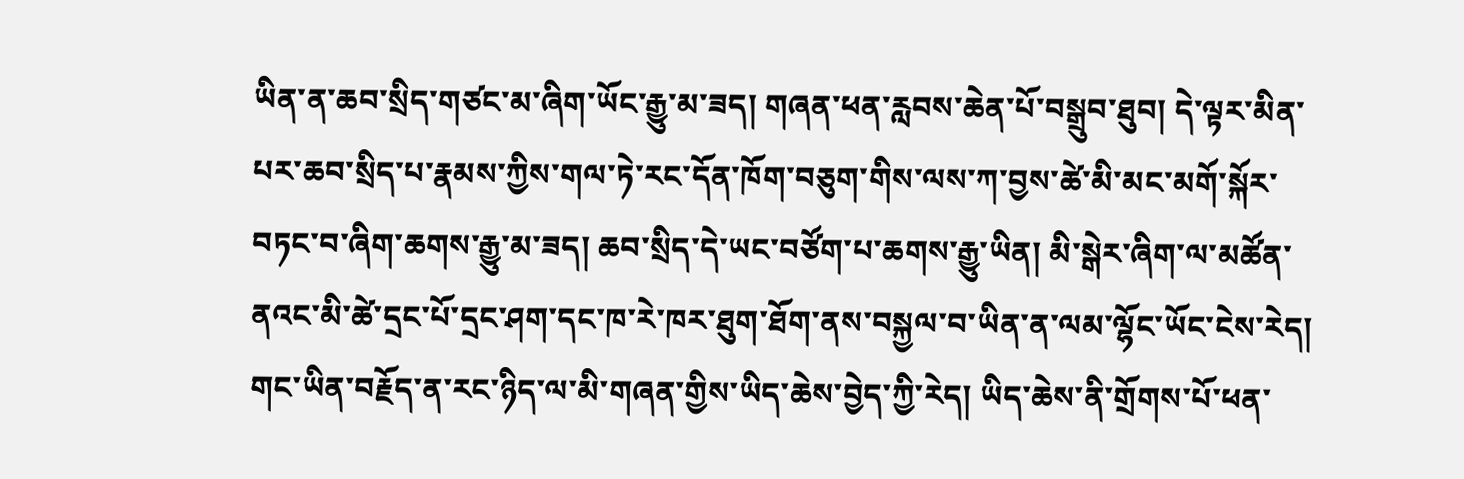ཡིན་ན་ཆབ་སྲིད་གཙང་མ་ཞིག་ཡོང་རྒྱུ་མ་ཟད། གཞན་ཕན་རླབས་ཆེན་པོ་བསྒྲུབ་ཐུབ། དེ་ལྟར་མིན་པར་ཆབ་སྲིད་པ་རྣམས་ཀྱིས་གལ་ཏེ་རང་དོན་ཁོག་བཅུག་གིས་ལས་ཀ་བྱས་ཚེ་མི་མང་མགོ་སྐོར་བཏང་བ་ཞིག་ཆགས་རྒྱུ་མ་ཟད། ཆབ་སྲིད་དེ་ཡང་བཙོག་པ་ཆགས་རྒྱུ་ཡིན། མི་སྒེར་ཞིག་ལ་མཚོན་ནའང་མི་ཚེ་དྲང་པོ་དྲང་ཤག་དང་ཁ་རེ་ཁར་ཐུག་ཐོག་ནས་བསྐྱལ་བ་ཡིན་ན་ལམ་ལྷོང་ཡོང་ངེས་རེད། གང་ཡིན་བརྗོད་ན་རང་ཉིད་ལ་མི་གཞན་གྱིས་ཡིད་ཆེས་བྱེད་ཀྱི་རེད། ཡིད་ཆེས་ནི་གྲོགས་པོ་ཕན་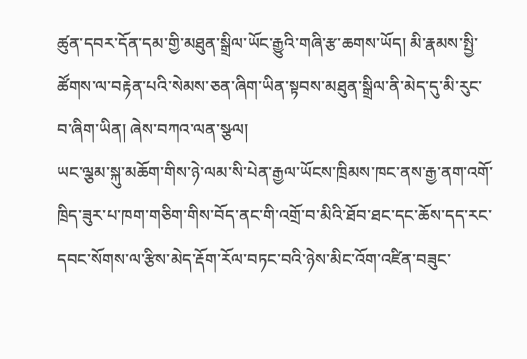ཚུན་དབར་དོན་དམ་གྱི་མཐུན་སྒྲིལ་ཡོང་རྒྱུའི་གཞི་རྩ་ཆགས་ཡོད། མི་རྣམས་སྤྱི་ཚོགས་ལ་བརྟེན་པའི་སེམས་ཅན་ཞིག་ཡིན་སྟབས་མཐུན་སྒྲིལ་ནི་མེད་དུ་མི་རུང་བ་ཞིག་ཡིན། ཞེས་བཀའ་ལན་སྩལ།
ཡང་ལྕམ་སྐུ་མཆོག་གིས་ཉེ་ལམ་སི་པེན་རྒྱལ་ཡོངས་ཁྲིམས་ཁང་ནས་རྒྱ་ནག་འགོ་ཁྲིད་ཟུར་པ་ཁག་གཅིག་གིས་བོད་ནང་གི་འགྲོ་བ་མིའི་ཐོབ་ཐང་དང་ཆོས་དད་རང་དབང་སོགས་ལ་རྩིས་མེད་རྡོག་རོལ་བཏང་བའི་ཉེས་མིང་འོག་འཛིན་བཟུང་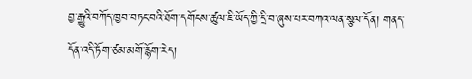བྱ་རྒྱུའི་བཀོད་ཁྱབ་བཏང་བའི་ཐོག་དགོངས་ཚུལ་ཇི་ཡོད་ཀྱི་དྲི་བ་ཞུས་པར་བཀའ་ལན་སྩལ་དོན། གནད་དོན་འདི་ཏོག་ཙམ་མགོ་རྙོག་རེད།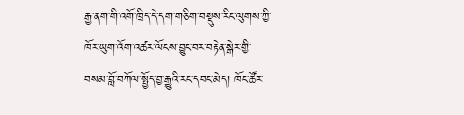རྒྱ་ནག་གི་འགོ་ཁྲིད་དེ་དག་གཅིག་བསྡུས་རིང་ལུགས་ཀྱི་ཁོར་ཡུག་འོག་འཚར་ལོངས་བྱུང་བར་བརྟེན་སྒེར་གྱི་བསམ་བློ་བཀོལ་སྤྱོད་བྱ་རྒྱུའི་རང་དབང་མེད། ཁོང་ཚོར་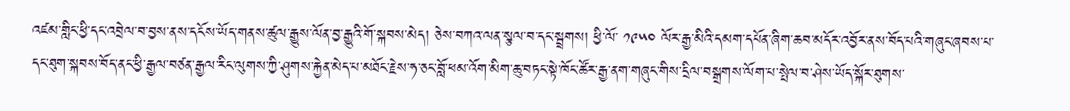འཛམ་གླིང་ཕྱི་དང་འབྲེལ་བ་བྱས་ནས་དངོས་ཡོད་གནས་ཚུལ་རྒྱུས་ལོན་བྱ་རྒྱུའི་གོ་སྐབས་མེད། ཅེས་བཀའ་ལན་སྩལ་བ་དང་སྦྲགས། ཕྱི་ལོ་ ༡༩༥༠ ལོར་རྒྱ་མིའི་དམག་དཔོན་ཞིག་ཆབ་མདོར་འབྱོར་ནས་བོད་པའི་གཞུང་ཞབས་པ་དང་ཐུག་སྐབས་བོད་ནང་ཕྱི་རྒྱལ་བཙན་རྒྱལ་རིང་ལུགས་ཀྱི་ཤུགས་རྐྱེན་མེད་པ་མཐོང་རྗེས་ཧ་ཅང་བློ་ཕམ་འོག་མིག་ཆུ་བཏང་སྟེ་ཁོང་ཚོར་རྒྱ་ནག་གཞུང་གིས་དྲིལ་བསྒྲགས་ལོག་པ་སྤེལ་བ་ཤེས་ཡོད་སྐོར་ཐུགས་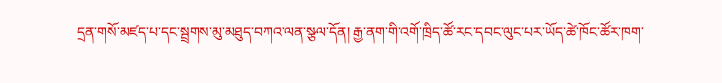དྲན་གསོ་མཛད་པ་དང་སྦྲགས་མུ་མཐུད་བཀའ་ལན་སྩལ་དོན། རྒྱ་ནག་གི་འགོ་ཁྲིད་ཚོ་རང་དབང་ལུང་པར་ཡོད་ཚེ་ཁོང་ཚོར་ཁག་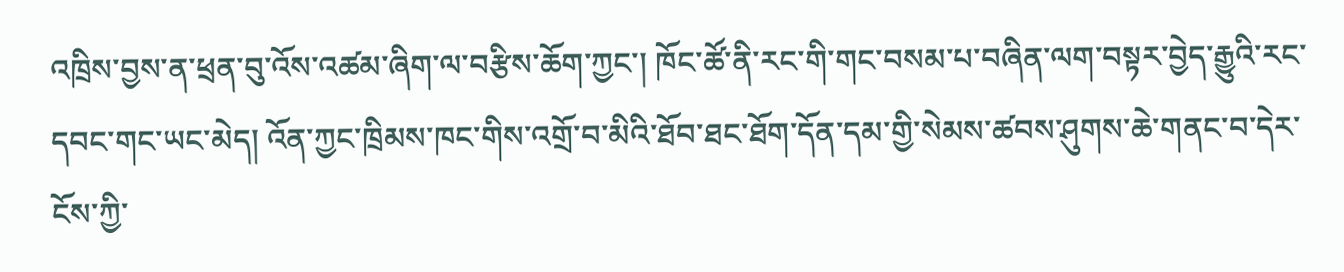འཁྲིས་བྱས་ན་ཕྲན་བུ་འོས་འཚམ་ཞིག་ལ་བརྩིས་ཆོག་ཀྱང་། ཁོང་ཚོ་ནི་རང་གི་གང་བསམ་པ་བཞིན་ལག་བསྟར་བྱེད་རྒྱུའི་རང་དབང་གང་ཡང་མེད། འོན་ཀྱང་ཁྲིམས་ཁང་གིས་འགྲོ་བ་མིའི་ཐོབ་ཐང་ཐོག་དོན་དམ་གྱི་སེམས་ཚབས་ཤུགས་ཆེ་གནང་བ་དེར་ངོས་ཀྱི་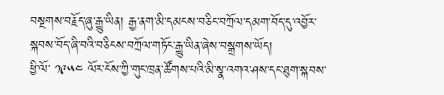བསྔགས་བརྗོད་ཞུ་རྒྱུ་ཡིན། རྒྱ་ནག་མི་དམངས་བཅིང་བཀྲོལ་དམག་བོད་དུ་འབྱོར་སྐབས་བོད་ཞི་བའི་བཅིངས་བཀྲོལ་གཏོང་རྒྱུ་ཡིན་ཞེས་བསྒྲགས་ཡོད།
ཕྱི་ལོ་ ༡༩༥༤ ལོར་ངོས་ཀྱི་གུང་ཁྲན་ཚོགས་པའི་མི་སྣ་འགའ་ཤས་དང་ཐུག་སྐབས་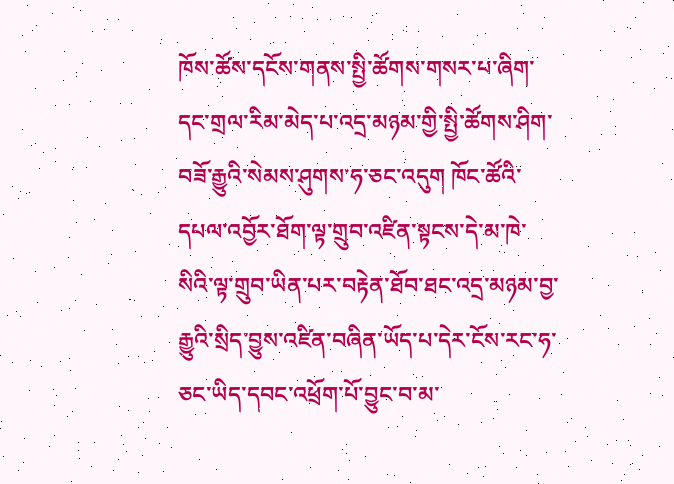ཁོས་ཚོས་དངོས་གནས་སྤྱི་ཚོགས་གསར་པ་ཞིག་དང་གྲལ་རིམ་མེད་པ་འདྲ་མཉམ་གྱི་སྤྱི་ཚོགས་ཤིག་བཟོ་རྒྱུའི་སེམས་ཤུགས་ཧ་ཅང་འདུག ཁོང་ཚོའི་དཔལ་འབྱོར་ཐོག་ལྟ་གྲུབ་འཛིན་སྟངས་དེ་མ་ཁེ་སིའི་ལྟ་གྲུབ་ཡིན་པར་བརྟེན་ཐོབ་ཐང་འདྲ་མཉམ་བྱ་རྒྱུའི་སྲིད་བྱུས་འཛིན་བཞིན་ཡོད་པ་དེར་ངོས་རང་ཧ་ཅང་ཡིད་དབང་འཕྲོག་པོ་བྱུང་བ་མ་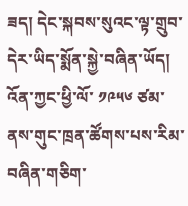ཟད། དེང་སྐབས་སུའང་ལྟ་གྲུབ་དེར་ཡིད་སྨོན་སྐྱེ་བཞིན་ཡོད། འོན་ཀྱང་ཕྱི་ལོ་ ༡༩༥༦ ཙམ་ནས་གུང་ཁྲན་ཚོགས་པས་རིམ་བཞིན་གཅིག་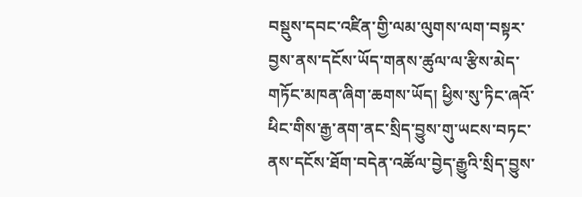བསྡུས་དབང་འཛིན་གྱི་ལམ་ལུགས་ལག་བསྟར་བྱས་ནས་དངོས་ཡོད་གནས་ཚུལ་ལ་རྩིས་མེད་གཏོང་མཁན་ཞིག་ཆགས་ཡོད། ཕྱིས་སུ་ཏིང་ཞའོ་ཕིང་གིས་རྒྱ་ནག་ནང་སྲིད་བྱུས་གུ་ཡངས་བཏང་ནས་དངོས་ཐོག་བདེན་འཚོལ་བྱེད་རྒྱུའི་སྲིད་བྱུས་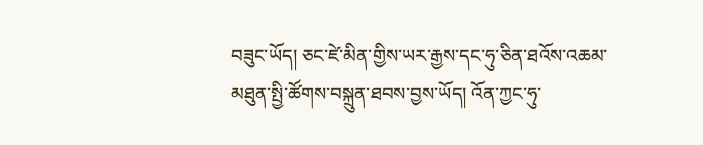བཟུང་ཡོད། ཅང་ཛེ་མིན་གྱིས་ཡར་རྒྱས་དང་ཧུ་ཅིན་ཐའོས་འཆམ་མཐུན་སྤྱི་ཚོགས་བསྐྲུན་ཐབས་བྱས་ཡོད། འོན་ཀྱང་ཧུ་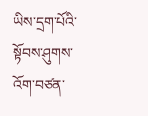ཡིས་དྲག་པོའི་སྟོབས་ཤུགས་འོག་བཙན་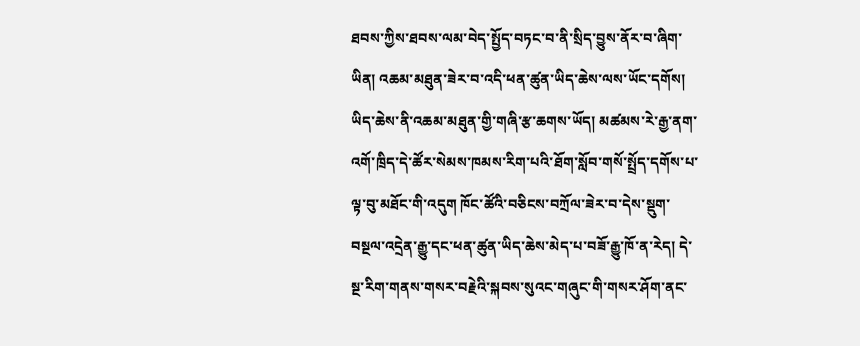ཐབས་ཀྱིས་ཐབས་ལམ་བེད་སྤྱོད་བཏང་བ་ནི་སྲིད་བྱུས་ནོར་བ་ཞིག་ཡིན། འཆམ་མཐུན་ཟེར་བ་འདི་ཕན་ཚུན་ཡིད་ཆེས་ལས་ཡོང་དགོས། ཡིད་ཆེས་ནི་འཆམ་མཐུན་གྱི་གཞི་རྩ་ཆགས་ཡོད། མཚམས་རེ་རྒྱ་ནག་འགོ་ཁྲིད་དེ་ཚོར་སེམས་ཁམས་རིག་པའི་ཐོག་སློབ་གསོ་སྤྲོད་དགོས་པ་ལྟ་བུ་མཐོང་གི་འདུག ཁོང་ཚོའི་བཅིངས་བཀྲོལ་ཟེར་བ་དེས་སྡུག་བསྔལ་འདྲེན་རྒྱུ་དང་ཕན་ཚུན་ཡིད་ཆེས་མེད་པ་བཟོ་རྒྱུ་ཁོ་ན་རེད། དེ་སྔ་རིག་གནས་གསར་བརྗེའི་སྐབས་སུའང་གཞུང་གི་གསར་ཤོག་ནང་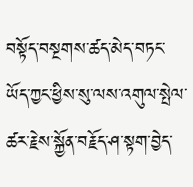བསྟོད་བསྔགས་ཚད་མེད་བཏང་ཡོད་ཀྱང་ཕྱིས་སུ་ལས་འགུལ་སྤེལ་ཚར་རྗེས་སྐྱོན་བརྗོད་ཤ་སྟག་བྱེད་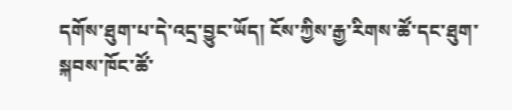དགོས་ཐུག་པ་དེ་འདྲ་བྱུང་ཡོད། ངོས་ཀྱིས་རྒྱ་རིགས་ཚོ་དང་ཐུག་སྐབས་ཁོང་ཚོ་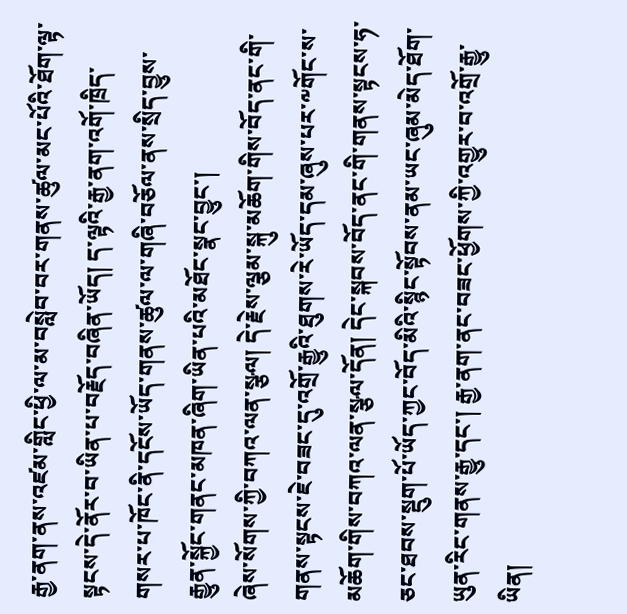རྒྱ་ནག་ནས་འཛམ་གླིང་ཕྱི་ལ་མ་བསླེབ་བར་གནས་ཚུལ་མང་པོའི་ཐོག་ལྟ་སྟངས་དེ་ནོར་བ་ཡིན་པ་བརྗོད་བཞིན་ཡོད། ད་ལྟའི་རྒྱ་ནག་འགོ་ཁྲིད་གསར་པ་ཁོང་ནི་དངོས་ཡོད་གནས་ཚུལ་ལ་གཞི་བཅོལ་ནས་སྲིད་བྱུས་རྒྱུན་སྐྱོང་གནང་མཁན་ཞིག་ཡིན་པའི་མཐོང་སྣང་བྱུང་།
ཞེས་སོགས་ཀྱི་བཀའ་ལན་སྩལ། དེ་རྗེས་ལྕམ་སྐུ་མཆོག་གིས་བོད་ནང་གི་གནས་སྟངས་ཇེ་བཟང་དུ་འགྲོ་རྒྱུའི་ཐུགས་རེ་ཡོད་དམ་ཞུས་པར་༸གོང་ས་མཆོག་གིས་བཀའ་ལན་སྩལ་དོན། དེང་སྐབས་བོད་ནང་གི་གནས་སྟངས་ཧ་ཅང་ཐབས་སྡུག་པོ་ཡོད་ཀྱང་བོད་མིའི་སྙིང་སྟོབས་ནམ་ཡང་ཞུམ་མེད་ཐོག་ཡུན་རིང་གནས་རྒྱུ་དང་། རྒྱ་ནག་ནང་བཟང་ཕྱོགས་ཀྱི་འགྱུར་བ་འགྲོ་རྒྱུ་ཡིན།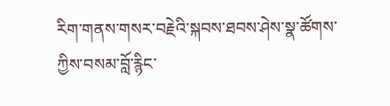རིག་གནས་གསར་བརྗེའི་སྐབས་ཐབས་ཤེས་སྣ་ཚོགས་ཀྱིས་བསམ་བློ་རྙིང་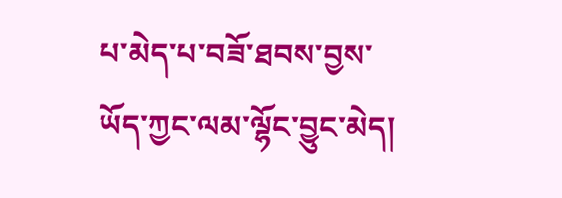པ་མེད་པ་བཟོ་ཐབས་བྱས་ཡོད་ཀྱང་ལམ་ལྷོང་བྱུང་མེད།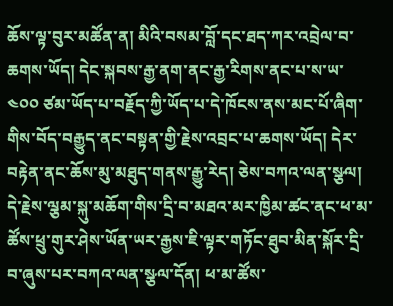ཆོས་ལྟ་བུར་མཚོན་ན། མིའི་བསམ་བློ་དང་ཐད་ཀར་འབྲེལ་བ་ཆགས་ཡོད། དེང་སྐབས་རྒྱ་ནག་ནང་རྒྱ་རིགས་ནང་པ་ས་ཡ་ ༤༠༠ ཙམ་ཡོད་པ་བརྗོད་ཀྱི་ཡོད་པ་དེ་ཁོངས་ནས་མང་པོ་ཞིག་གིས་བོད་བརྒྱུད་ནང་བསྟན་གྱི་རྗེས་འབྲང་པ་ཆགས་ཡོད། དེར་བརྟེན་ནང་ཆོས་མུ་མཐུད་གནས་རྒྱུ་རེད། ཅེས་བཀའ་ལན་སྩལ། དེ་རྗེས་ལྕམ་སྐུ་མཆོག་གིས་དྲི་བ་མཐའ་མར་ཁྱིམ་ཚང་ནང་ཕ་མ་ཚོས་ཕྲུ་གུར་ཤེས་ཡོན་ཡར་རྒྱས་ཇི་ལྟར་གཏོང་ཐུབ་མིན་སྐོར་དྲི་བ་ཞུས་པར་བཀའ་ལན་སྩལ་དོན། ཕ་མ་ཚོས་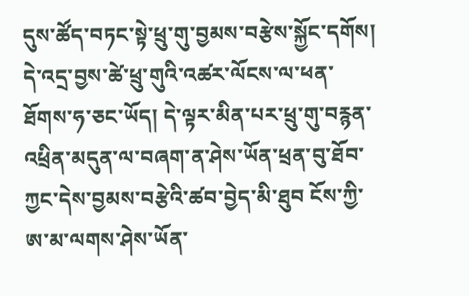དུས་ཚོད་བཏང་སྟེ་ཕྲུ་གུ་བྱམས་བརྩེས་སྐྱོང་དགོས། དེ་འདྲ་བྱས་ཚེ་ཕྲུ་གུའི་འཚར་ལོངས་ལ་ཕན་ཐོགས་ཧ་ཅང་ཡོད། དེ་ལྟར་མིན་པར་ཕྲུ་གུ་བརྙན་འཕྲིན་མདུན་ལ་བཞག་ན་ཤེས་ཡོན་ཕྲན་བུ་ཐོབ་ཀྱང་དེས་བྱམས་བརྩེའི་ཚབ་བྱེད་མི་ཐུབ ངོས་ཀྱི་ཨ་མ་ལགས་ཤེས་ཡོན་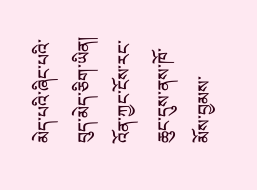མེད་པའི་ཞིང་པའི་བུད་མེད་ཅིག་ཡིན། འོན་ཀྱང་ངོས་རང་ཆུང་དུས་ནས་ཁོ་མོས་བྱམས་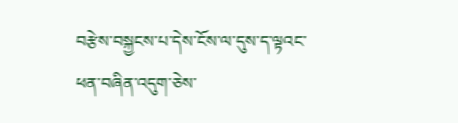བརྩེས་བསྐྱངས་པ་དེས་ངོས་ལ་དུས་ད་ལྟའང་ཕན་བཞིན་འདུག་ཅེས་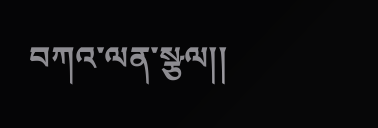བཀའ་ལན་སྩལ།།